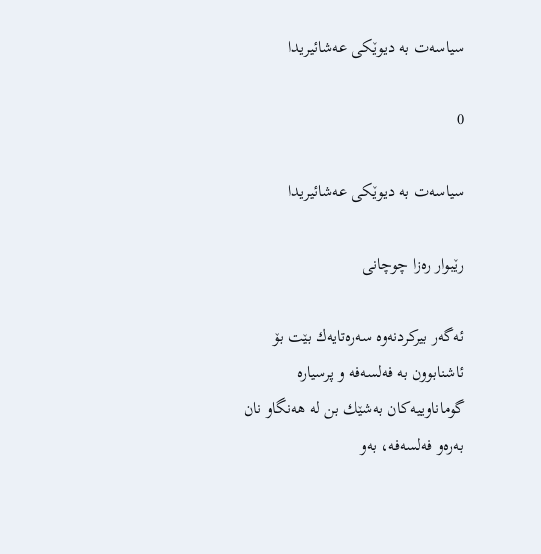سیاسه‌ت به‌ دیوێكی عه‌شائیریدا

0

سیاسه‌ت به‌ دیوێكی عه‌شائیریدا

رێبوار ره‌زا چوچانی

ئه‌گه‌ر بیركردنه‌وه‌ سه‌ره‌تایه‌ك بێت بۆ ئاشنابوون به‌ فه‌لسه‌فه‌ و پرسیاره‌ گوماناوییه‌كان به‌شێك بن له‌ هه‌نگاو نان به‌ره‌و فه‌لسه‌فه‌، به‌و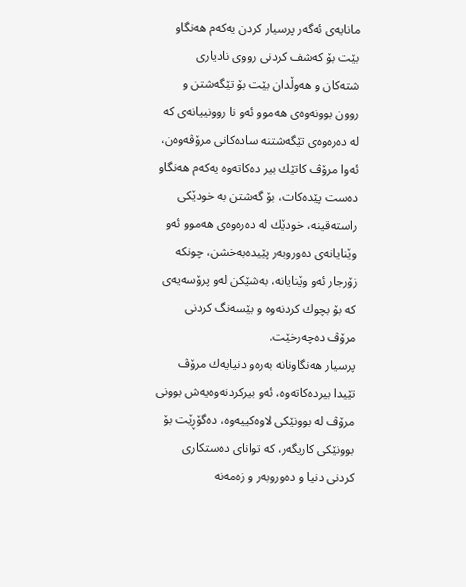مانایه‌ی ئه‌گه‌ر پرسیار كردن یه‌كه‌م هه‌نگاو بێت بۆ كه‌شف كردنی رووی نادیاری شته‌كان و هه‌وڵدان بێت بۆ تێگه‌شتن و روون بوونه‌وه‌ی هه‌موو ئه‌و نا روونییانه‌ی كه‌ له‌ ده‌ره‌وه‌ی تێگه‌شتنه‌ ساده‌كانی مرۆڤه‌وه‌ن، ئه‌وا مرۆڤ كاتێك بیر ده‌كاته‌وه‌ یه‌كه‌م هه‌نگاو ده‌ست پێده‌كات، بۆ گه‌شتن به‌ خودێكی راسته‌قینه‌، خودێك له‌ ده‌ره‌وه‌ی هه‌موو ئه‌و وێنایانه‌ی ده‌وروبه‌ر پێیده‌به‌خشن، چونكه‌ زۆرجار ئه‌و وێنایانه‌، به‌شێكن له‌و پرۆسه‌یه‌ی كه‌ بۆ بچوك كردنه‌وه‌ و بێسه‌نگ كردنی مرۆڤ ده‌چه‌رخێت.
پرسیار هه‌نگاونانه‌ به‌ره‌و دنیایه‌ك مرۆڤ تێیدا بیرده‌كاته‌وه‌، ئه‌و بیركردنه‌وه‌یه‌ش بوونی مرۆڤ له‌ بوونێكی لاوه‌كییه‌وه‌، ده‌گۆڕێت بۆ بوونێكی كاریگه‌ر، كه‌ توانای ده‌ستكاری كردنی دنیا و ده‌وروبه‌ر و زه‌مه‌نه‌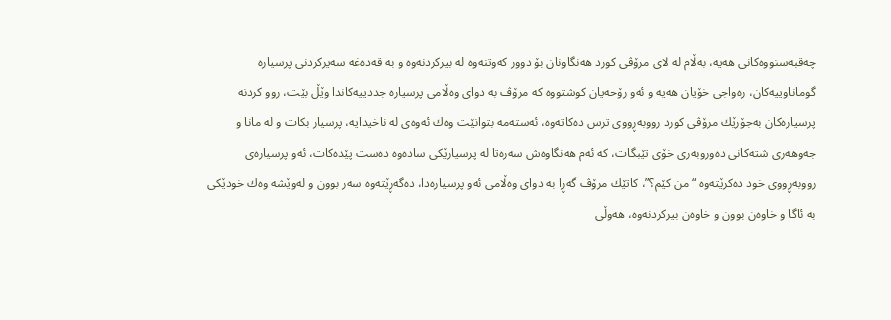چه‌قبه‌سنووه‌كانی هه‌یه‌، به‌ڵام له‌ لای مرۆڤی كورد هه‌نگاونان بۆ دوور كه‌وتنه‌وه‌ له‌ بیركردنه‌وه‌ و به‌ قه‌ده‌غه‌ سه‌یركردنی پرسیاره‌ گوماناوییه‌كان، ره‌واجی خۆیان هه‌یه‌ و ئه‌و رۆحه‌یان كوشتووه‌ كه‌ مرۆڤ به‌ دوای وه‌ڵامی پرسیاره‌ جددییه‌كاندا وێڵ بێت، روو كردنه‌ پرسیاره‌كان به‌جۆرێك مرۆڤی كورد رووبه‌ڕووی ترس ده‌كاته‌وه‌، ئه‌سته‌مه‌ بتوانێت وه‌ك ئه‌وه‌ی له‌ ناخیدایه‌، پرسیار بكات و له‌ مانا و جه‌وهه‌ری شته‌كانی ده‌وروبه‌ری خۆی تێبگات، كه‌ ئه‌م هه‌نگاوه‌ش سه‌ره‌تا له‌ پرسیارێكی ساده‌وه‌ ده‌ست پێده‌كات، ئه‌و پرسیاره‌ی رووبه‌ڕووی خود ده‌كرێته‌وه‌ “من كێم؟”، كاتێك مرۆڤ گه‌ڕا به‌ دوای وه‌ڵامی ئه‌و پرسیاره‌دا، ده‌گه‌ڕێته‌وه‌ سه‌ر بوون و له‌وێشه‌ وه‌ك خودێكی به‌ ئاگا و خاوه‌ن بوون و خاوه‌ن بیركردنه‌وه‌، هه‌وڵی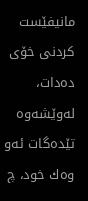مانیفێست كردنی خۆی ده‌دات، له‌وێشه‌وه‌ تێده‌گات ئه‌و وه‌ك خود، چ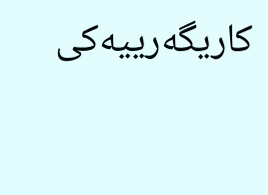كاریگه‌رییه‌كی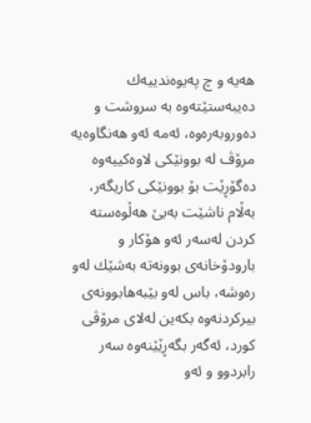هه‌یه‌ و چ په‌یوه‌ندییه‌ك ده‌یبه‌ستێته‌وه‌ به‌ سروشت و ده‌وروبه‌ره‌وه‌، ئه‌مه‌ ئه‌و هه‌نگاوه‌یه‌ مرۆڤ له‌ بوونێكی لاوه‌كییه‌وه‌ ده‌گۆڕێت بۆ بوونێكی كاریگه‌ر، به‌ڵام ناشێت به‌بێ‌ هه‌ڵوه‌سته‌ كردن له‌سه‌ر ئه‌و هۆكار و بارودۆخانه‌ی بوونه‌ته‌ به‌شێك له‌و ره‌وشه‌، باس له‌و بێبه‌هابوونه‌ی بیركردنه‌وه‌ بكه‌ین له‌لای مرۆڤی كورد، ئه‌گه‌ر بگه‌ڕێێنه‌وه‌ سه‌ر رابردوو و ئه‌و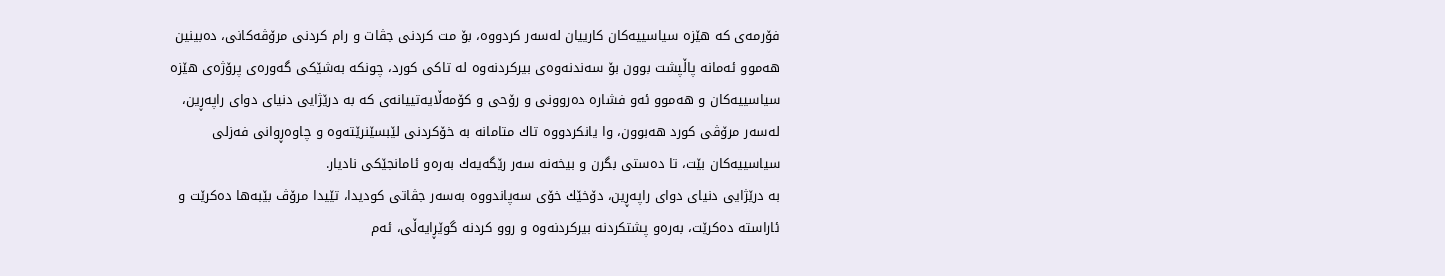فۆرمه‌ی كه‌ هێزه‌ سیاسییه‌كان كارییان له‌سه‌ر كردووه‌، بۆ مت كردنی جڤات و رام كردنی مرۆڤه‌كانی، ده‌بینین هه‌موو ئه‌مانه‌ پاڵپشت بوون بۆ سه‌ندنه‌وه‌ی بیركردنه‌وه‌ له‌ تاكی كورد، چونكه‌ به‌شێكی گه‌وره‌ی پرۆژه‌ی هێزه‌ سیاسییه‌كان و هه‌موو ئه‌و فشاره‌ ده‌روونی و رۆحی و كۆمه‌ڵایه‌تییانه‌ی كه‌ به‌ درێژایی دنیای دوای راپه‌ڕین، له‌سه‌ر مرۆڤی كورد هه‌بوون، وا یانكردووه‌ تاك متامانه‌ به‌ خۆكردنی لێبسێنرێته‌وه‌ و چاوه‌ڕوانی فه‌زلی سیاسییه‌كان بێت، تا ده‌ستی بگرن و بیخه‌نه‌ سه‌ر رێگه‌یه‌ك به‌ره‌و ئامانجێكی نادیار.
به‌ درێژایی دنیای دوای راپه‌ڕین، دۆخێك خۆی سه‌پاندووه‌ به‌سه‌ر جڤاتی كودیدا، تێیدا مرۆڤ بێبه‌ها ده‌كرێت و ئاراسته‌ ده‌كرێت، به‌ره‌و پشتكردنه‌ بیركردنه‌وه‌ و روو كردنه‌ گوێڕایه‌ڵی، ئه‌م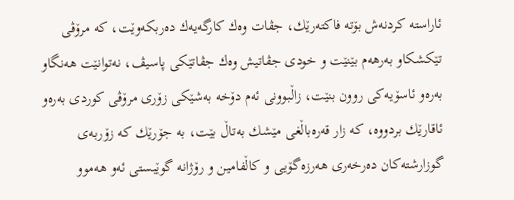ئاراسته‌ كردنه‌ش بۆته‌ فاكته‌رێك، جڤات وه‌ك كارگه‌یه‌ك ده‌ربكه‌وێت، كه‌ مرۆڤی تێكشكاو به‌رهه‌م بێنێت و خودی جڤاتیش وه‌ك جڤاتێكی پاسیڤ، نه‌توانێت هه‌نگاو به‌ره‌و ئاسۆیه‌كی روون بنێت، زاڵبوونی ئه‌م دۆخه‌ به‌شێكی زۆری مرۆڤی كوردی به‌ره‌و ئاقارێك بردووه‌، كه‌ زار قه‌ره‌باڵغی مێشك به‌تاڵ بێت، به‌ جۆرێك كه‌ زۆربه‌ی گوزارشته‌كان ده‌رخه‌ری هه‌رزه‌گۆیی و كاڵفامین و رۆژانه‌ گوێبستی ئه‌و هه‌موو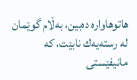هاتوهاواره‌ ده‌بین، به‌ڵام گوێمان له‌ رسته‌یه‌ك نابێت، كه‌ مانیفێستی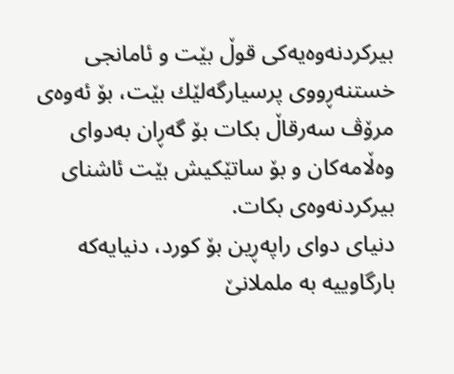بیركردنه‌وه‌یه‌كی قوڵ بێت و ئامانجی خستنه‌ڕووی پرسیارگه‌لێك بێت، بۆ ئه‌وه‌ی مرۆڤ سه‌رقاڵ بكات بۆ گه‌ڕان به‌دوای وه‌ڵامه‌كان و بۆ ساتێكیش بێت ئاشنای بیركردنه‌وه‌ی بكات.
دنیای دوای راپه‌ڕین بۆ كورد، دنیایه‌كه‌ بارگاوییه‌ به‌ ململانێ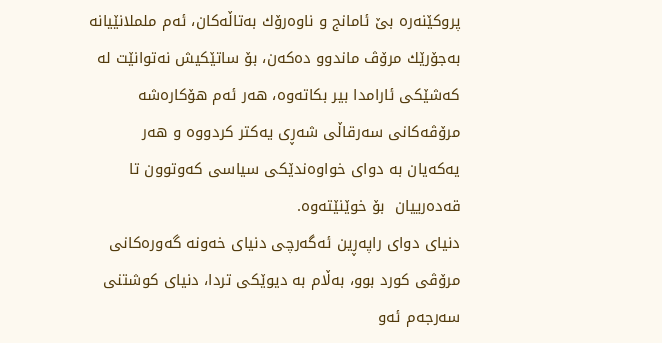پروكێنه‌ره‌ بێ ئامانج و ناوه‌رۆك به‌تاڵه‌كان، ئه‌م ململانێیانه‌ به‌جۆرێك مرۆڤ ماندوو ده‌كه‌ن، بۆ ساتێكیش نه‌توانێت له‌ كه‌شێكی ئارامدا بیر بكاته‌وه‌، هه‌ر ئه‌م هۆكاره‌شه‌ مرۆڤه‌كانی سه‌رقاڵی شه‌ڕی یه‌كتر كردووه‌ و هه‌ر یه‌كه‌یان به‌ دوای خواوه‌ندێكی سیاسی كه‌وتوون تا قه‌ده‌رییان  بۆ خوێنێته‌وه‌.
دنیای دوای راپه‌ڕین ئه‌گه‌رچی دنیای خه‌ونه‌ گه‌وره‌كانی مرۆڤی كورد بوو، به‌ڵام به‌ دیوێكی تردا، دنیای كوشتنی سه‌رجه‌م ئه‌و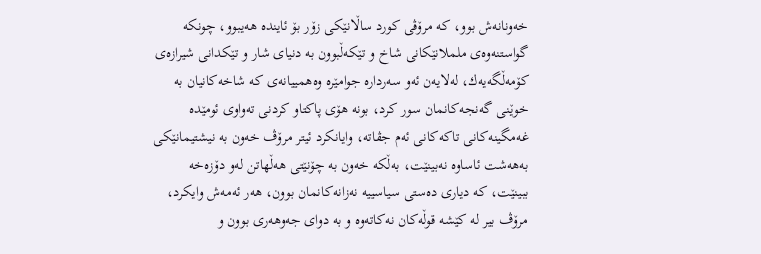خه‌ونانه‌ش بوو، كه‌ مرۆڤی كورد ساڵانێكی زۆر بۆ ئاینده‌ هه‌یبوو، چونكه‌ گواستنه‌وه‌ی ململانێكانی شاخ و تێكه‌ڵبوون به‌ دنیای شار و تێكدانی شیرازه‌ی كۆمه‌ڵگه‌یه‌ك، له‌لایه‌ن ئه‌و سه‌رداره‌ جوامێره‌ وه‌همییانه‌ی كه‌ شاخه‌كانیان به‌ خوێنی گه‌نجه‌كانمان سور كرد، بونه‌ هۆی پاكتاو كردنی ته‌واوی ئومێده‌ غه‌مگینه‌كانی تاكه‌كانی ئه‌م جڤاته‌، وایانكرد ئیتر مرۆڤ خه‌ون به‌ نیشتیمانێكی به‌هه‌شت ئاساوه‌ نه‌بینێت، به‌ڵكه‌ خه‌ون به‌ چۆنێتی هه‌ڵهاتن له‌و دۆزه‌خه‌ ببینێت، كه‌ دیاری ده‌ستی سیاسییه‌ نه‌زانه‌كانمان بوون، هه‌ر ئه‌مه‌ش وایكرد، مرۆڤ بیر له‌ كێشه‌ قوڵه‌كان نه‌كاته‌وه‌ و به‌ دوای جه‌وهه‌ری بوون و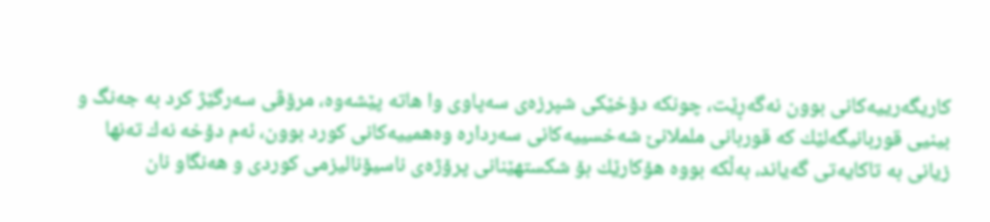كاریگه‌رییه‌كانی بوون نه‌گه‌ڕێت، چونكه‌ دۆخێكی شپرزه‌ی سه‌پاوی وا هاته‌ پێشه‌وه‌، مرۆڤی سه‌رگێژ كرد به‌ جه‌نگ و بینیی قوربانیگه‌لێك كه‌ قوربانی ململانێ‌ شه‌خسییه‌كانی سه‌رداره‌ وه‌همییه‌كانی كورد بوون، ئه‌م دۆخه‌ نه‌ك ته‌نها زیانی به‌ تاكایه‌تی گه‌یاند، به‌ڵكه‌ بووه‌ هۆكارێك بۆ شكستهێنانی پرۆژه‌ی ناسیۆنالیزمی كوردی و هه‌نگاو نان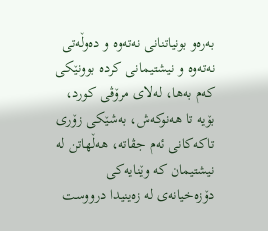به‌ره‌و بونیاتنانی نه‌ته‌وه‌ و ده‌وڵه‌تی نه‌ته‌وه‌ و نیشتیمانی كرده‌ بوونێكی كه‌م به‌ها، له‌لای مرۆڤی كورد، بۆیه‌ تا هه‌نوكه‌ش، به‌شێكی زۆری تاكه‌كانی ئه‌م جڤاته‌، هه‌ڵهاتن له‌ نیشتیمان كه‌ وێنایه‌كی دۆزه‌خیانه‌ی له‌ زه‌ینیدا درووست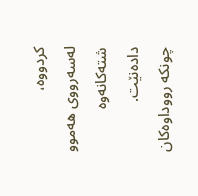كردووه‌، له‌سه‌رووی هه‌موو شته‌كانه‌وه‌ داده‌نێت.
چونكه‌ رووداوه‌كان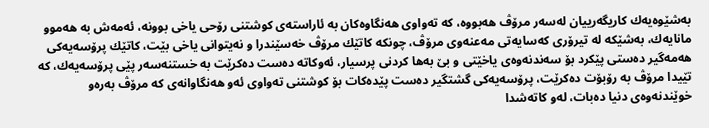به‌شێوه‌یه‌ك كاریگه‌رییان له‌سه‌ر مرۆڤ هه‌بووه‌، كه‌ ته‌واوی هه‌نگاوه‌كان به‌ ئاراسته‌ی كوشتنی رۆحی یاخی بوونه‌، ئه‌مه‌ش به‌ هه‌موو مانایه‌ك، به‌شێكه‌ له‌ تیرۆری كه‌سایه‌تی مه‌عنه‌وی مرۆڤ، چونكه‌ كاتێك مرۆڤ خه‌سێندرا و نه‌یتوانی یاخی بێت، كاتێك پرۆسه‌یه‌كی هه‌مه‌گیر ده‌ستی پێكرد بۆ سه‌ندنه‌وه‌ی یاخێتی و بێ‌ به‌ها كردنی پرسیار، ئه‌وكاته‌ ده‌ست ده‌كرێت به‌ خستنه‌سه‌ر پێی پرۆسه‌یه‌ك، كه‌ تێیدا مرۆڤ به‌ رۆبۆت ده‌كرێت، پرۆسه‌یه‌كی گشتگیر ده‌ست پێده‌كات بۆ كوشتنی ته‌واوی ئه‌و هه‌نگاوانه‌ی كه‌ مرۆڤ به‌ره‌و خوێندنه‌وه‌ی دنیا ده‌بات، له‌و كاته‌شدا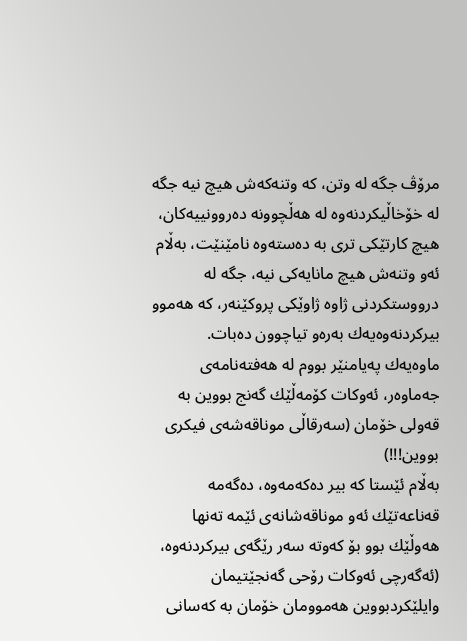مرۆڤ جگه‌ له‌ وتن، كه‌ وتنه‌كه‌ش هیچ نیه‌ جگه‌ له‌ خۆخاڵیكردنه‌وه‌ له‌ هه‌ڵچوونه‌ ده‌روونییه‌كان، هیچ كارتێكی تری به‌ ده‌سته‌وه‌ نامێنێت، به‌ڵام ئه‌و وتنه‌ش هیچ مانایه‌كی نیه‌، جگه‌ له‌ درووستكردنی ژاوه‌ ژاوێكی پروكێنه‌ر، كه‌ هه‌موو بیركردنه‌وه‌یه‌ك به‌ره‌و تیاچوون ده‌بات.
ماوه‌یه‌ك په‌یامنێر بووم له‌ هه‌فته‌نامه‌ی جه‌ماوه‌ر، ئه‌وكات كۆمه‌ڵێك گه‌نج بووین به‌ قه‌ولی خۆمان (سه‌رقاڵی موناقه‌شه‌ی فیكری بووین!!!)
به‌ڵام ئێستا كه‌ بیر ده‌كه‌مه‌وه‌، ده‌گه‌مه‌ قه‌ناعه‌تێك ئه‌و موناقه‌شانه‌ی ئێمه‌ ته‌نها هه‌وڵێك بوو بۆ كه‌وته‌ سه‌ر رێگه‌ی بیركردنه‌وه‌، (ئه‌گه‌رچی ئه‌وكات رۆحی گه‌نجێتیمان وایلێكردبووین هه‌موومان خۆمان به‌ كه‌سانی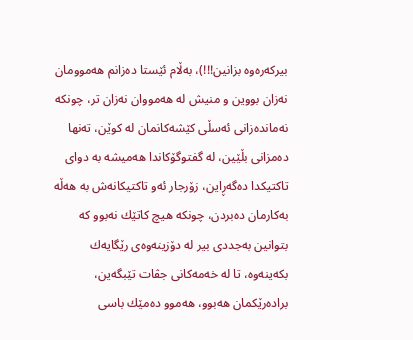بیركه‌ره‌وه‌ بزانین!!!)، به‌ڵام ئێستا ده‌زانم هه‌موومان نه‌زان بووین و منیش له‌ هه‌مووان نه‌زان تر، چونكه‌ نه‌مانده‌زانی ئه‌سڵی كێشه‌كانمان له‌ كوێن، ته‌نها ده‌مزانی بڵێین، له‌ گفتوگۆكاندا هه‌میشه‌ به‌ دوای تاكتیكدا ده‌گه‌ڕاین، زۆرجار ئه‌و تاكتیكانه‌ش به‌ هه‌ڵه‌ به‌كارمان ده‌بردن، چونكه‌ هیچ كاتێك نه‌بوو كه‌ بتوانین به‌جددی بیر له‌ دۆزینه‌وه‌ی رێگایه‌ك بكه‌ینه‌وه‌، تا له‌ خه‌مه‌كانی جڤات تێبگه‌ین، براده‌رێكمان هه‌بوو، هه‌موو ده‌مێك باسی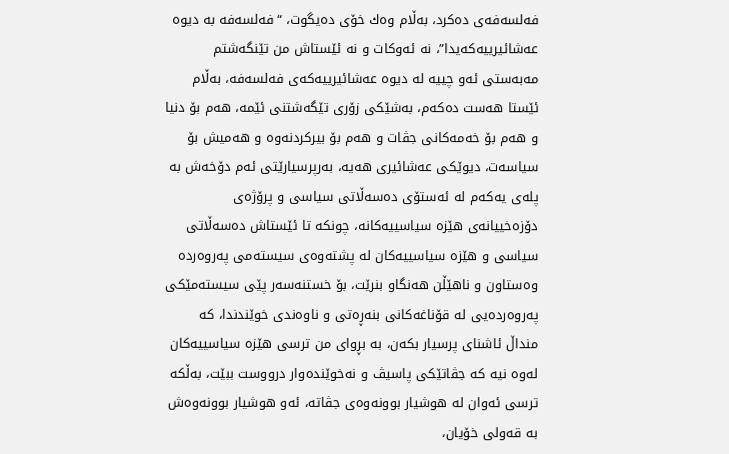فه‌لسه‌فه‌ی ده‌كرد، به‌ڵام وه‌ك خۆی ده‌یگوت، “فه‌لسه‌فه‌ به‌ دیوه‌ عه‌شائیرییه‌كه‌یدا”، نه‌ ئه‌وكات و نه‌ ئێستاش من تێنگه‌شتم مه‌به‌ستی ئه‌و چییه‌ له‌ دیوه‌ عه‌شائیرییه‌كه‌ی فه‌لسه‌فه‌، به‌ڵام ئێستا هه‌ست ده‌كه‌م، به‌شێكی زۆری تێگه‌شتنی ئێمه‌، هه‌م بۆ دنیا و هه‌م بۆ خه‌مه‌كانی جڤات و هه‌م بۆ بیركردنه‌وه‌ و هه‌میش بۆ سیاسه‌ت، دیوێكی عه‌شائیری هه‌یه‌، به‌رپرسیارێتی ئه‌م دۆخه‌ش به‌ پله‌ی یه‌كه‌م له‌ ئه‌ستۆی ده‌سه‌ڵاتی سیاسی و پرۆژه‌ی دۆزه‌خییانه‌ی هێزه‌ سیاسییه‌كانه‌، چونكه‌ تا ئێستاش ده‌سه‌ڵاتی سیاسی و هێزه‌ سیاسییه‌كان له‌ پشته‌وه‌ی سیسته‌می په‌روه‌رده‌ وه‌ستاون و ناهێڵن هه‌نگاو بنرێت، بۆ خستنه‌سه‌ر پێی سیسته‌مێكی په‌روه‌رده‌یی له‌ قۆناغه‌كانی بنه‌ڕه‌تی و ناوه‌ندی خوێندندا، كه‌ منداڵ ئاشنای پرسیار بكه‌ن، به‌ بڕوای من ترسی هێزه‌ سیاسییه‌كان له‌وه‌ نیه‌ كه‌ جڤاتێكی پاسیڤ و نه‌خوێنده‌وار درووست ببێت، به‌ڵكه‌ ترسی ئه‌وان له‌ هوشیار بوونه‌وه‌ی جڤاته‌، ئه‌و هوشیار بوونه‌وه‌ش به‌ قه‌ولی خۆیان،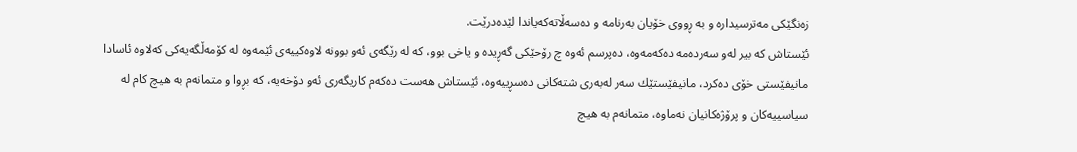زه‌نگێكی مه‌ترسیداره‌ و به‌ ڕووی خۆیان به‌رنامه‌ و ده‌سه‌ڵاته‌كه‌یاندا لێده‌درێت.
ئێستاش كه‌ بیر له‌و سه‌رده‌مه‌ ده‌كه‌مه‌وه‌، ده‌پرسم ئه‌وه‌ چ رۆحێكی گه‌ڕیده‌ و یاخی بوو، كه‌ له‌ رێگه‌ی ئه‌و بوونه‌ لاوه‌كییه‌ی ئێمه‌وه‌ له‌ كۆمه‌ڵگه‌یه‌كی كه‌لاوه‌ ئاسادا مانیفێستی خۆی ده‌كرد، مانیفێستێك سه‌ر له‌به‌ری شته‌كانی ده‌سڕییه‌وه‌، ئێستاش هه‌ست ده‌كه‌م كاریگه‌ری ئه‌و دۆخه‌یه‌، كه‌ بڕوا و متمانه‌م به‌ هیچ كام له‌ سیاسییه‌كان و پرۆژه‌كانیان نه‌ماوه‌، متمانه‌م به‌ هیچ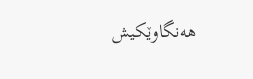هه‌نگاوێكیش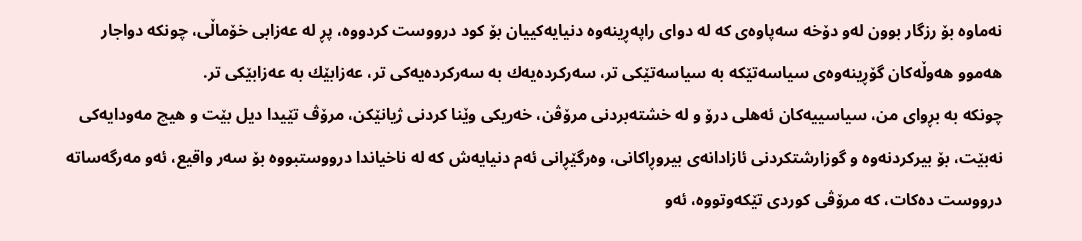نه‌ماوه‌ بۆ رزگار بوون له‌و دۆخه‌ سه‌پاوه‌ی كه‌ له‌ دوای راپه‌ڕینه‌وه‌ دنیایه‌كییان بۆ كود درووست كردووه‌، پڕ له‌ عه‌زابی خۆماڵی، چونكه‌ دواجار هه‌موو هه‌وڵه‌كان گۆڕینه‌وه‌ی سیاسه‌تێكه‌ به‌ سیاسه‌تێكی تر، سه‌ركرده‌یه‌ك به‌ سه‌ركرده‌یه‌كی تر، عه‌زابێك به‌ عه‌زابێكی تر.
چونكه‌ به‌ بڕوای من، سیاسییه‌كان ئه‌هلی درۆ و له‌ خشته‌بردنی مرۆڤن، خه‌ریكی وێنا كردنی ژیانێكن، مرۆڤ تێیدا دیل بێت و هیچ مه‌ودایه‌كی نه‌بێت، بۆ بیركردنه‌وه‌ و گوزارشتكردنی ئازادانه‌ی بیروڕاكانی، وه‌رگێڕانی ئه‌م دنیایه‌ش كه‌ له‌ ناخیاندا درووستبووه‌ بۆ سه‌ر واقیع، ئه‌و مه‌رگه‌ساته‌ درووست ده‌كات، كه‌ مرۆڤی كوردی تێكه‌وتووه‌، ئه‌و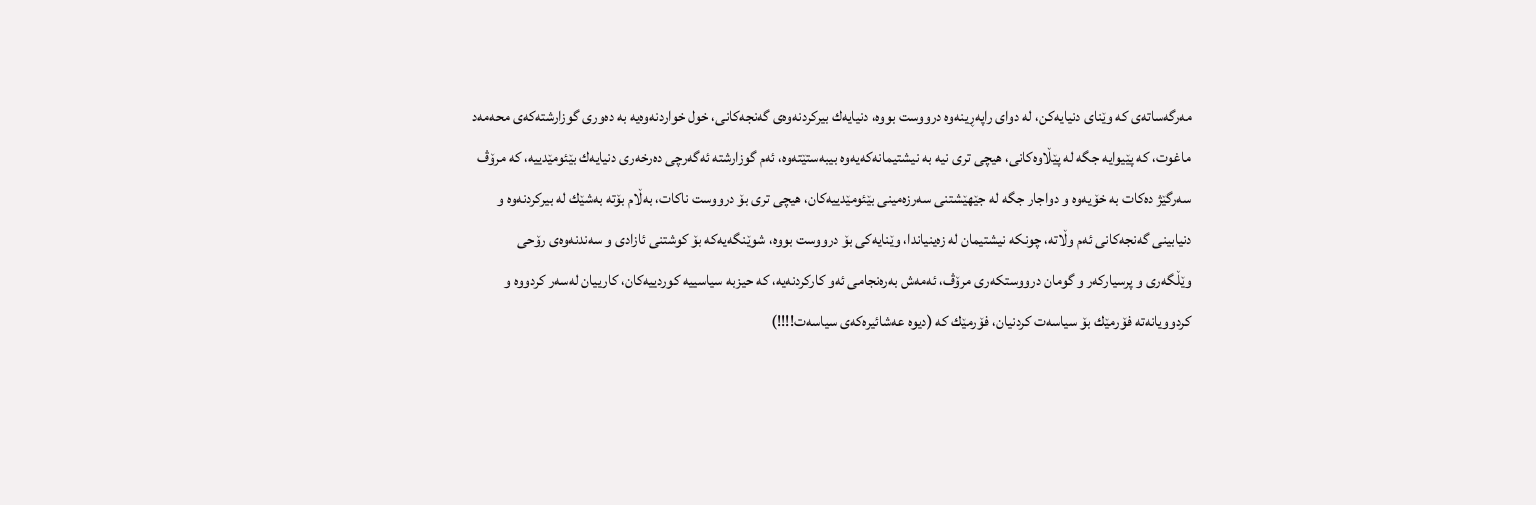مه‌رگه‌ساته‌ی كه‌ وێنای دنیایه‌كن، له‌ دوای راپه‌ڕینه‌وه‌ درووست بووه‌، دنیایه‌ك بیركردنه‌وه‌ی گه‌نجه‌كانی، خول خواردنه‌وه‌یه‌ به‌ ده‌وری گوزارشته‌كه‌ی محه‌مه‌د ماغوت، كه‌ پێیوایه‌ جگه‌ له‌ پێڵاوه‌كانی، هیچی تری نیه‌ به‌ نیشتیمانه‌كه‌یه‌وه‌ بیبه‌ستێته‌وه‌، ئه‌م گوزارشته‌ ئه‌گه‌رچی ده‌رخه‌ری دنیایه‌ك بێئومێدییه‌، كه‌ مرۆڤ سه‌رگێژ ده‌كات به‌ خۆیه‌وه‌ و دواجار جگه‌ له‌ جێهێشتنی سه‌رزه‌مینی بێئومێدییه‌كان، هیچی تری بۆ درووست ناكات، به‌ڵام بۆته‌ به‌شێك له‌ بیركردنه‌وه‌ و دنیابینی گه‌نجه‌كانی ئه‌م وڵاته‌، چونكه‌ نیشتیمان له‌ زه‌ینیاندا، وێنایه‌كی بۆ درووست بووه‌، شوێنگه‌یه‌كه‌ بۆ كوشتنی ئازادی و سه‌ندنه‌وه‌ی رۆحی وێڵگه‌ری و پرسیاركه‌ر و گومان درووستكه‌ری مرۆڤ، ئه‌مه‌ش به‌ره‌نجامی ئه‌و كاركردنه‌یه‌، كه‌ حیزبه‌ سیاسییه‌ كوردییه‌كان، كارییان له‌سه‌ر كردووه‌ و كردوویانه‌ته‌ فۆرمێك بۆ سیاسه‌ت كردنیان، فۆرمێك كه‌ (دیوه‌ عه‌شائیره‌كه‌ی سیاسه‌ت!!!!)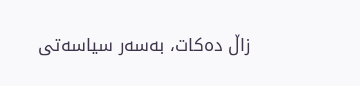زاڵ ده‌كات، به‌سه‌ر سیاسه‌تی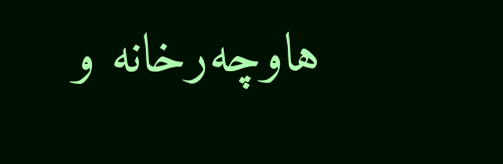هاوچه‌رخانه‌ و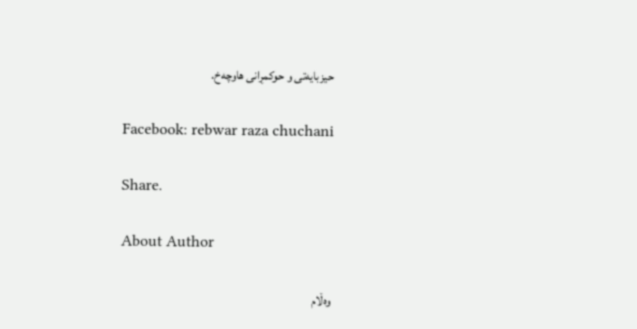حیزبایه‌تی و حوكمڕانی هاوچه‌خ.

Facebook: rebwar raza chuchani

Share.

About Author

وەڵام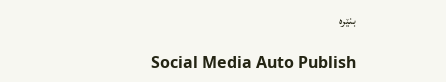بنێرە

Social Media Auto Publish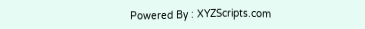Powered By : XYZScripts.com